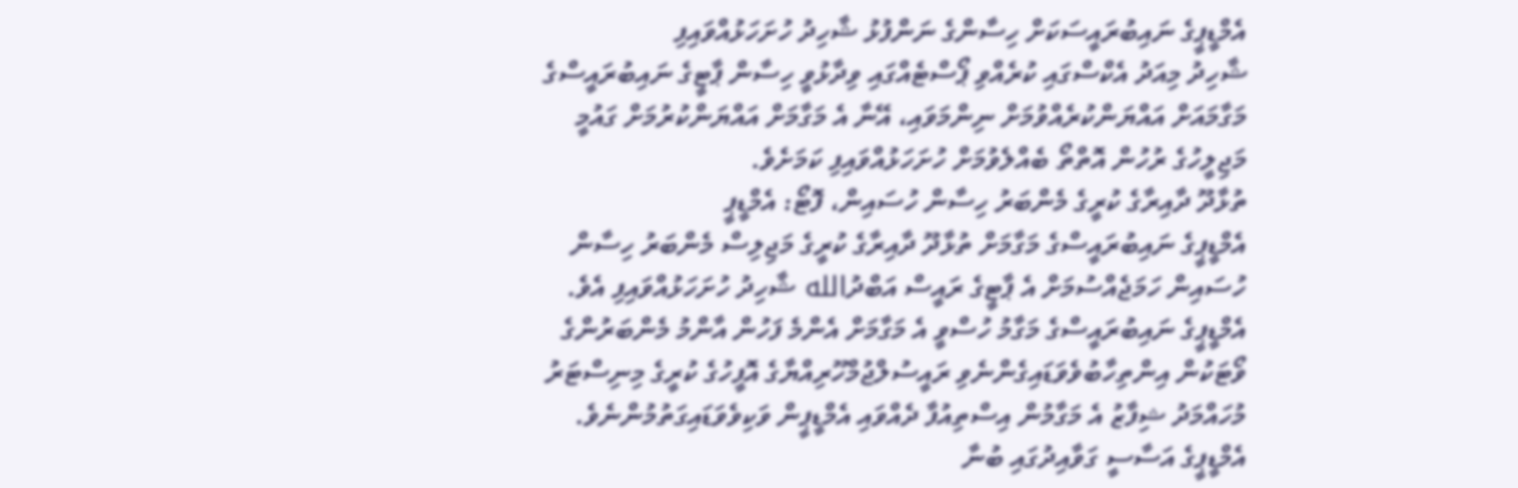އެމްޑީޕީގެ ނައިބުރައީސަކަށް ހިސާންގެ ނަންފުޅު ޝާހިދު ހުށަހަޅުއްވައިފި
ޝާހިދު މިއަދު އެކްސްގައި ކުރެއްވި ޕޯސްޓެއްގައި ވިދާޅުވީ ހިސާން ޕާޓީގެ ނައިބުރައީސްގެ މަގާމައަށް އައްޔަންކުރެއްވުމަށް ނިންމަވައި، އޭނާ އެ މަގާމަށް އައްޔަންކުރުމަށް ގައުމީ މަޖިލީހުގެ ރުހުން އޮތްތޯ ބެއްލެވުމަށް ހުށަހަޅުއްވައިފި ކަމަށެވެ.
ތުޅާދޫ ދާއިރާގެ ކުރީގެ މެންބަރު ހިސާން ހުސައިން، ފޮޓޯ: އެމްޑީޕީ
އެމްޑީޕީގެ ނައިބުރައީސްގެ މަގާމަށް ތުޅާދޫ ދާއިރާގެ ކުރީގެ މަޖިލިސް މެންބަރު ހިސާން ހުސައިން ހަމަޖެއްސުމަށް އެ ޕާޓީގެ ރައީސް އަބްދުالله ޝާހިދު ހުށަހަޅުއްވައިފި އެވެ.
އެމްޑީޕީގެ ނައިބުރައީސްގެ މަގާމު ހުސްވީ އެ މަގާމަށް އެންމެ ފަހުން އާންމު މެންބަރުންގެ ވޯޓަކުން އިންތިހާބުވެވަޑައިގެންނެވި ރައީސުލްޖުމްހޫރިއްޔާގެ އޮފީހުގެ ކުރީގެ މިނިސްޓަރު މުހައްމަދު ޝިފާޒު އެ މަގާމުން އިސްތިއުފާ ދެއްވައި އެމްޑީޕީން ވަކިވެވަޑައިގަތުމުންނެވެ.
އެމްޑީޕީގެ އަސާސީ ގަވާއިދުގައި ބުނާ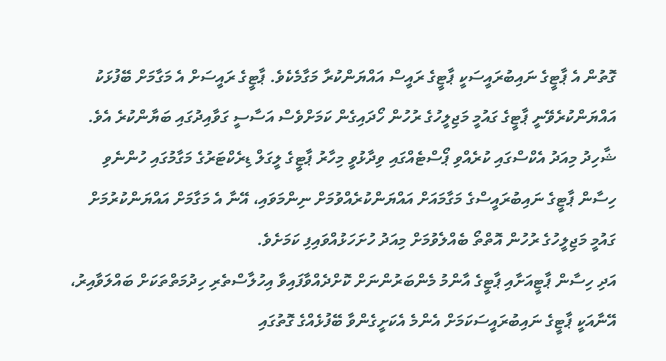ގޮތުން އެ ޕާޓީގެ ނައިބުރައީސަކީ ޕާޓީގެ ރައީސް އައްޔަންކުރާ މަގާމެކެވެ. ޕާޓީގެ ރައީސަށް އެ މަގާމަށް ބޭފުޅަކު އައްޔަންކުރެވޭނީ ޕާޓީގެ ގައުމީ މަޖިލީހުގެ ރުހުން ހޯދައިގެން ކަމަށްވެސް އަސާސީ ގަވާއިދުގައި ބަޔާންކުރެ އެވެ.
ޝާހިދު މިއަދު އެކްސްގައި ކުރެއްވި ޕޯސްޓެއްގައި ވިދާޅުވީ މިހާރު ޕާޓީގެ ލީގަލް ޑިރެކްޓަރުގެ މަގާމުގައި ހުންނެވި ހިސާން ޕާޓީގެ ނައިބުރައީސްގެ މަގާމައަށް އައްޔަންކުރެއްވުމަށް ނިންމަވައި، އޭނާ އެ މަގާމަށް އައްޔަންކުރުމަށް ގައުމީ މަޖިލީހުގެ ރުހުން އޮތްތޯ ބެއްލެވުމަށް މިއަދު ހުށަހަޅުއްވައިފި ކަމަށެވެ.
އަދި ހިސާން ޕާޓީއަށާއި ޕާޓީގެ އާންމު މެންބަރުންނަށް ކޮށްދެއްވާފައިވާ އިހުލާސްތެރި ހިދުމަތްތަކަށް ބައްލަވާއިރު، އޭނާއަކީ ޕާޓީގެ ނައިބުރައީސަކަމަށް އެންމެ އެކަށީގެންވާ ބޭފުޅެއްގެ ގޮތުގައި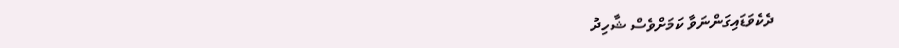ދެކެވަޑައިގަންނަވާ ކަމަށްވެސް ޝާހިދު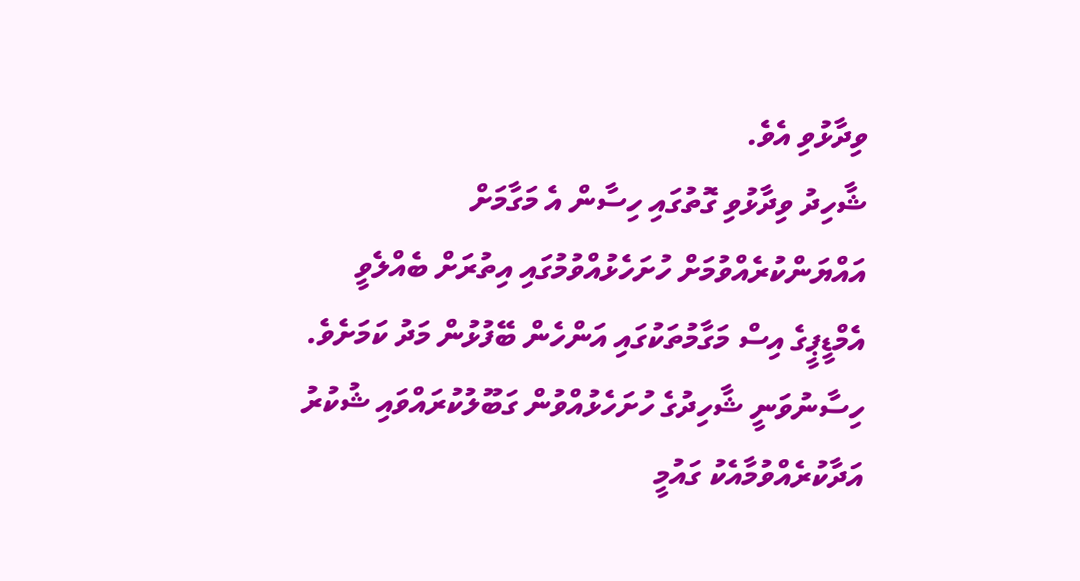ވިދާޅުވި އެވެ.
ޝާހިދު ވިދާޅުވި ގޮތުގައި ހިސާން އެ މަގާމަށް އައްޔަންކުރެއްވުމަށް ހުށަހެޅުއްވުމުގައި އިތުރަށް ބެއްލެވީ އެމްޑީޕީގެ އިސް މަގާމުތަކުގައި އަންހެން ބޭފުޅުން މަދު ކަމަށެވެ.
ހިސާނުވަނީ ޝާހިދުގެ ހުށަހެޅުއްވުން ގަބޫލުކުރައްވައި ޝުކުރު އަދާކުރެއްވުމާއެކު ގައުމީ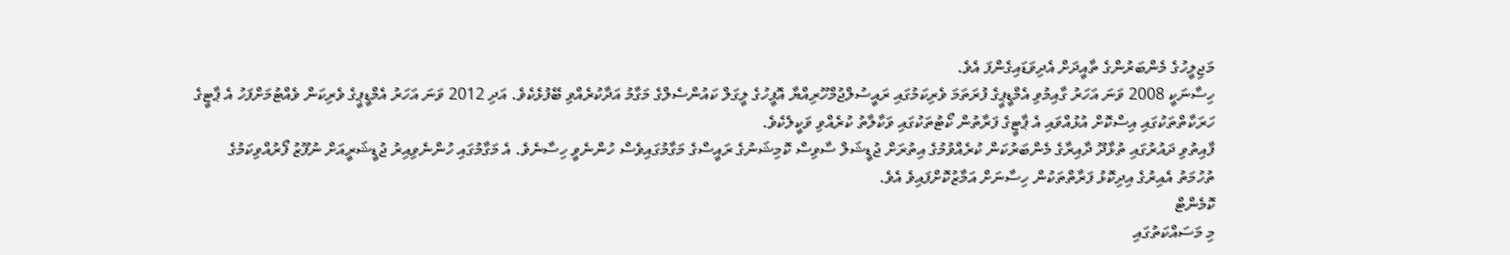މަޖިލީހުގެ މެންބަރުންގެ ތާއީދަށް އެދިވަޑައިގެންފަ އެވެ.
ހިސާނަކީ 2008 ވަނަ އަހަރު ގާއިމުވި އެމްޑީޕީގެ ފުރަތަމަ ވެރިކަމުގައި ރައީސުލްޖުމްހޫރިއްޔާ އޮފީހުގެ ލީގަލް ކައުންސެލްގެ މަގާމު އަދާކުރެއްވި ބޭފުޅެކެވެ. އަދި 2012 ވަނަ އަހަރު އެމްޑީޕީގެ ވެރިކަން ވެއްޓުމަށްފަހު އެ ޕާޓީގެ ހަރަކާތްތަކުގައި އިސްކޮށް އުޅުއްވައި އެ ޕާޓީގެ ފަރާތުން ކޯޓުތަކުގައި ވަކާލާތު ކުރެއްވި ވަކީލެކެވެ.
ފާއިތުވި ދައުރުގައި ތުޅާދޫ ދާއިރާގެ މެންބަރުކަން ކުރެއްވުމުގެ އިތުރަށް ޖުޑީޝަލް ސާވިސް ކޮމިޝަނުގެ ރައީސްގެ މަގާމުގައިވެސް ހުންނެވީ ހިސާނެވެ. އެ މަގާމުގައި ހުންނެވިއިރު ޖުޑީޝަރީއަށް ނުފޫޒު ފޯރުއްވިކަމުގެ ތުހުމަތު އެއިރުގެ އިދިކޮޅު ފަރާތްތަކުން ހިސާނަށް އަމާޒުކޮށްފައިވެ އެވެ.
ކޮމެންޓް
މި މަސައްކަތުގައި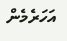އަހަރެމެން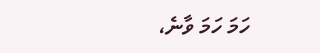ހަމަ ހަމަ ވާނެ،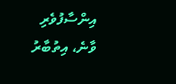އިންސާފުވެރި ވާނެ، އިތުބާރު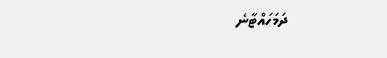ދަމަހައްޓާނެ